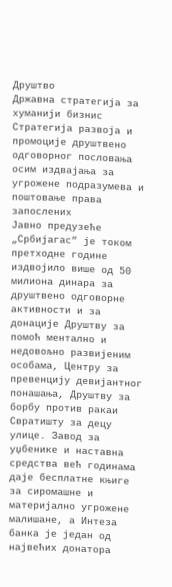Друштво
Државна стратегија за хуманији бизнис
Стратегија развоја и промоције друштвено одговорног пословања осим издвајања за угрожене подразумева и поштовање права запослених
Јавно предузеће „Србијагас” је током претходне године издвојило више од 50 милиона динара за друштвено одговорне активности и за донације Друштву за помоћ ментално и недовољно развијеним особама, Центру за превенцију девијантног понашања, Друштву за борбу против ракаи Свратишту за децу улице. Завод за уџбенике и наставна средства већ годинама даје бесплатне књиге за сиромашне и материјално угрожене малишане, а Интеза банка је један од највећих донатора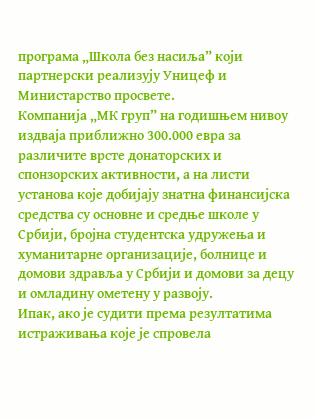програма „Школа без насиља” који партнерски реализују Уницеф и Министарство просвете.
Компанија „МК груп” на годишњем нивоу издваја приближно 300.000 евра за различите врсте донаторских и спонзорских активности, а на листи установа које добијају знатна финансијска средства су основне и средње школе у Србији, бројна студентска удружења и хуманитарне организације, болнице и домови здравља у Србији и домови за децу и омладину ометену у развоју.
Ипак, ако је судити према резултатима истраживања које је спровела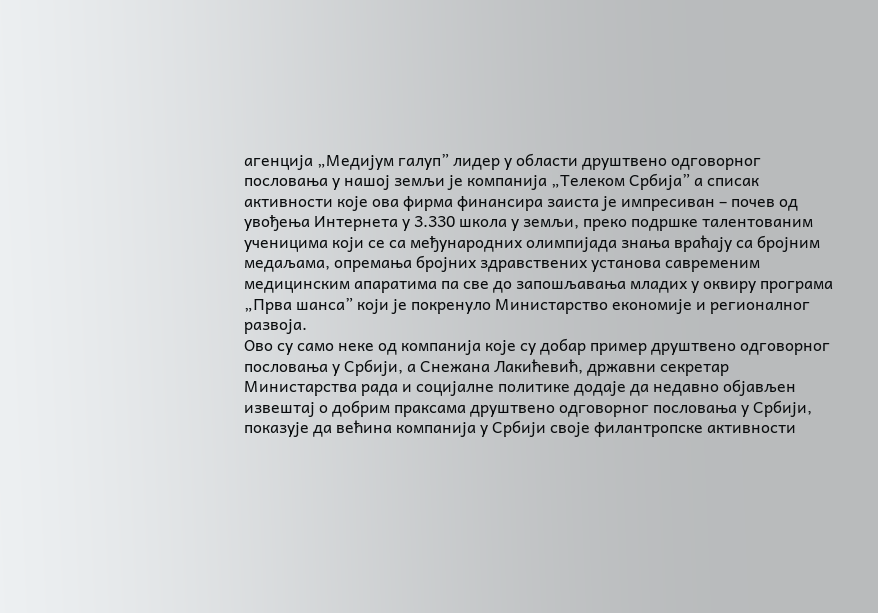агенција „Медијум галуп” лидер у области друштвено одговорног пословања у нашој земљи је компанија „Телеком Србија” а списак активности које ова фирма финансира заиста је импресиван – почев од увођења Интернета у 3.330 школа у земљи, преко подршке талентованим ученицима који се са међународних олимпијада знања враћају са бројним медаљама, опремања бројних здравствених установа савременим медицинским апаратима па све до запошљавања младих у оквиру програма „Прва шанса” који је покренуло Министарство економије и регионалног развоја.
Ово су само неке од компанија које су добар пример друштвено одговорног пословања у Србији, а Снежана Лакићевић, државни секретар Министарства рада и социјалне политике додаје да недавно објављен извештај о добрим праксама друштвено одговорног пословања у Србији, показује да већина компанија у Србији своје филантропске активности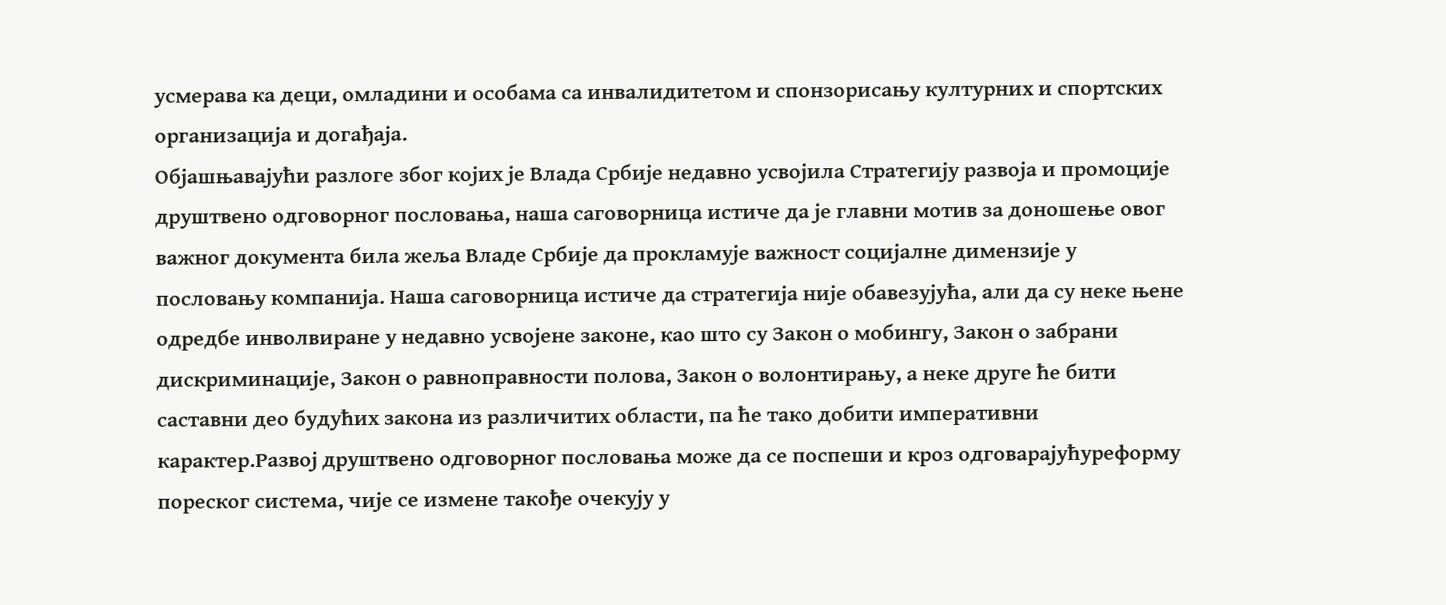усмерава ка деци, омладини и особама са инвалидитетом и спонзорисању културних и спортских организација и догађаја.
Објашњавајући разлоге због којих је Влада Србије недавно усвојила Стратегију развоја и промоције друштвено одговорног пословања, наша саговорница истиче да је главни мотив за доношење овог важног документа била жеља Владе Србије да прокламује важност социјалне димензије у пословању компанија. Наша саговорница истиче да стратегија није обавезујућа, али да су неке њене одредбе инволвиране у недавно усвојене законе, као што су Закон о мобингу, Закон о забрани дискриминације, Закон о равноправности полова, Закон о волонтирању, а неке друге ће бити саставни део будућих закона из различитих области, па ће тако добити императивни карактер.Развој друштвено одговорног пословања може да се поспеши и кроз одговарајућуреформу пореског система, чије се измене такође очекују у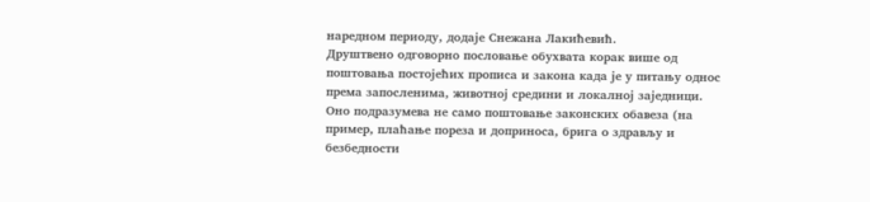наредном периоду, додаје Снежана Лакићевић.
Друштвено одговорно пословање обухвата корак више од поштовања постојећих прописа и закона када је у питању однос према запосленима, животној средини и локалној заједници. Оно подразумева не само поштовање законских обавеза (на пример, плаћање пореза и доприноса, брига о здрављу и безбедности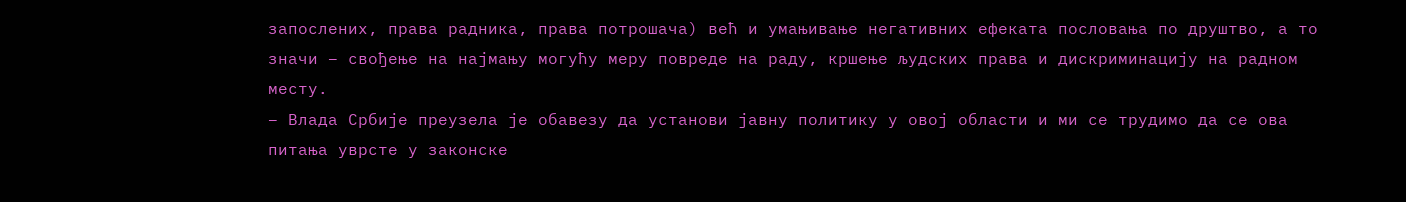запослених, права радника, права потрошача) већ и умањивање негативних ефеката пословања по друштво, а то значи – свођење на најмању могућу меру повреде на раду, кршење људских права и дискриминацију на радном месту.
– Влада Србије преузела је обавезу да установи јавну политику у овој области и ми се трудимо да се ова питања уврсте у законске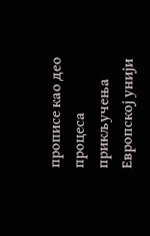прописе као део процеса прикључења Европској унији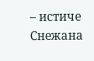– истиче Снежана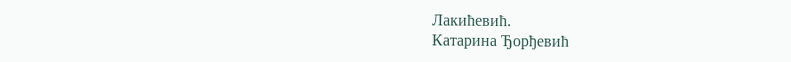Лакићевић.
Катарина Ђорђевић